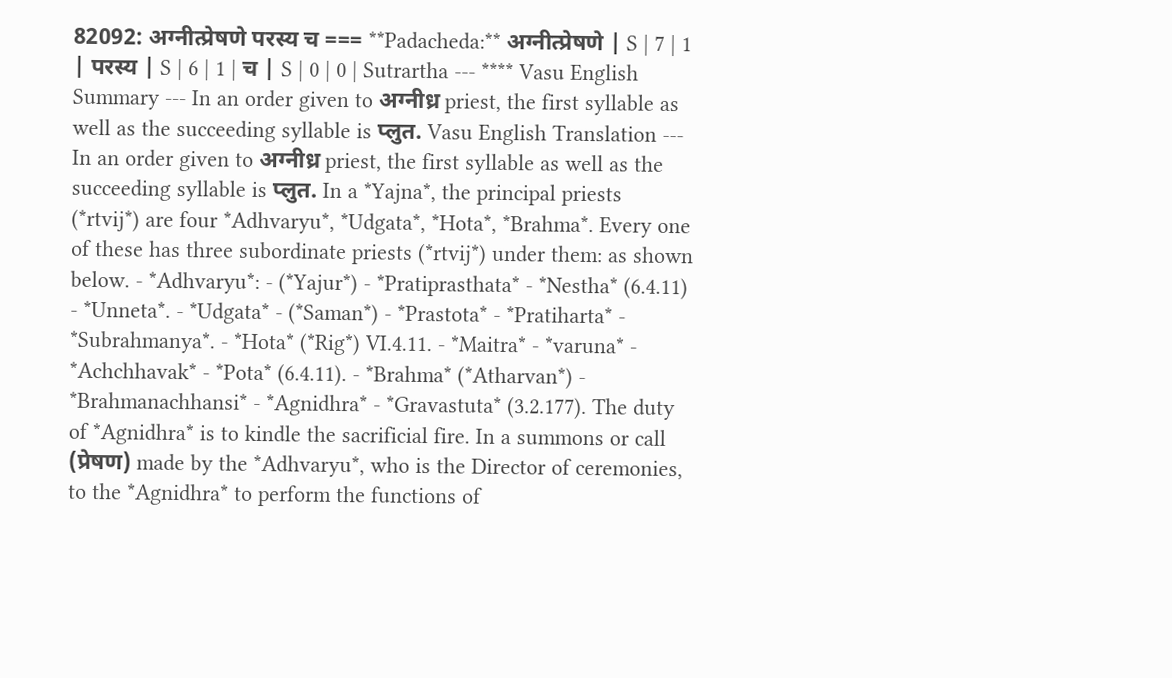82092: अग्नीत्प्रेषणे परस्य च === **Padacheda:** अग्नीत्प्रेषणे | S | 7 | 1 | परस्य | S | 6 | 1 | च | S | 0 | 0 | Sutrartha --- **** Vasu English Summary --- In an order given to अग्नीध्र priest, the first syllable as well as the succeeding syllable is प्लुत. Vasu English Translation --- In an order given to अग्नीध्र priest, the first syllable as well as the succeeding syllable is प्लुत. In a *Yajna*, the principal priests (*rtvij*) are four *Adhvaryu*, *Udgata*, *Hota*, *Brahma*. Every one of these has three subordinate priests (*rtvij*) under them: as shown below. - *Adhvaryu*: - (*Yajur*) - *Pratiprasthata* - *Nestha* (6.4.11) - *Unneta*. - *Udgata* - (*Saman*) - *Prastota* - *Pratiharta* - *Subrahmanya*. - *Hota* (*Rig*) VI.4.11. - *Maitra* - *varuna* - *Achchhavak* - *Pota* (6.4.11). - *Brahma* (*Atharvan*) - *Brahmanachhansi* - *Agnidhra* - *Gravastuta* (3.2.177). The duty of *Agnidhra* is to kindle the sacrificial fire. In a summons or call (प्रेषण) made by the *Adhvaryu*, who is the Director of ceremonies, to the *Agnidhra* to perform the functions of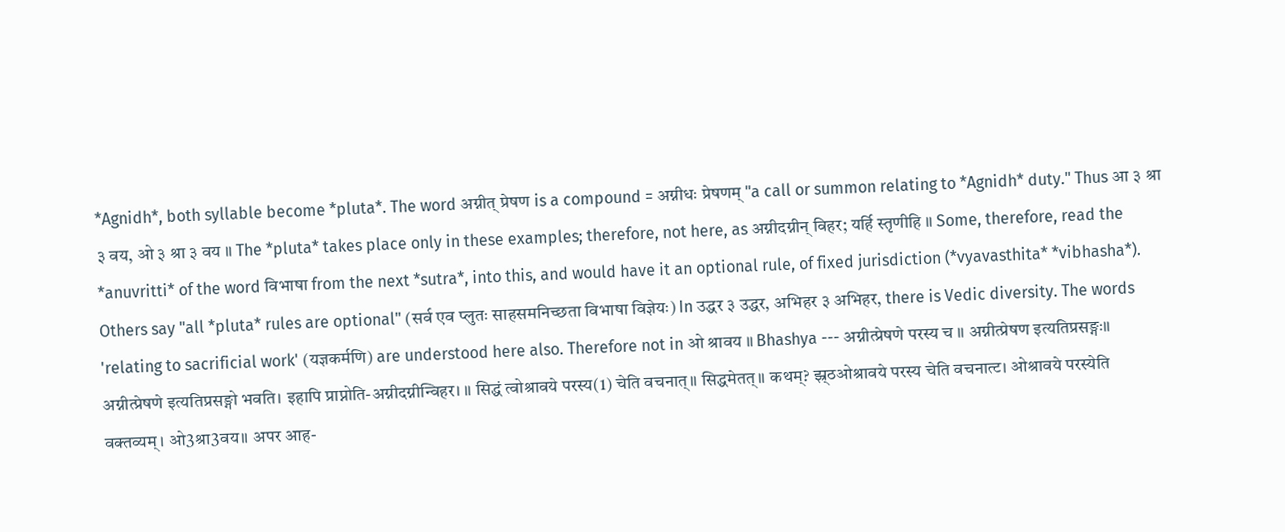*Agnidh*, both syllable become *pluta*. The word अग्नीत् प्रेषण is a compound = अग्नीधः प्रेषणम् "a call or summon relating to *Agnidh* duty." Thus आ ३ श्रा ३ वय, ओ ३ श्रा ३ वय ॥ The *pluta* takes place only in these examples; therefore, not here, as अग्नीदग्नीन् विहर; यर्हि स्तृणीहि ॥ Some, therefore, read the *anuvritti* of the word विभाषा from the next *sutra*, into this, and would have it an optional rule, of fixed jurisdiction (*vyavasthita* *vibhasha*). Others say "all *pluta* rules are optional" (सर्व एव प्लुतः साहसमनिच्छता विभाषा विज्ञेयः) In उद्धर ३ उद्धर, अभिहर ३ अभिहर, there is Vedic diversity. The words 'relating to sacrificial work' (यज्ञकर्मणि) are understood here also. Therefore not in ओ श्रावय ॥ Bhashya --- अग्नीत्प्रेषणे परस्य च ॥ अग्नीत्प्रेषण इत्यतिप्रसङ्गः॥ अग्नीत्प्रेषणे इत्यतिप्रसङ्गो भवति। इहापि प्राप्नोति-अग्नीदग्नीन्विहर। ॥ सिद्धं त्वोश्रावये परस्य(1) चेति वचनात्॥ सिद्धमेतत्॥ कथम्? झ्र्ठओश्रावये परस्य चेति वचनात्ट। ओश्रावये परस्येति वक्तव्यम्। ओ3श्रा3वय॥ अपर आह-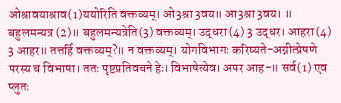ओश्रावयाश्राव(1)ययोरिति वक्तव्यम्। ओ3श्रा3वय॥ आ3श्रा3वय। ॥ बहुलमन्यत्र(2)॥ बहुलमन्यत्रेति(3) वक्तव्यम्। उद्धरा(4) 3 उद्धर। आहरा(4) 3 आहर॥ तत्तर्हि वक्तव्यम्?॥ न वक्तव्यम्। योगविभागः करिष्यते-अग्नीत्प्रेषणे परस्य च विभाषा। ततः पृष्टप्रतिवचने हेः। विभाषेत्येव। अपर आह-॥ सर्व(1) एव प्लुतः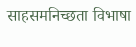साहसमनिच्छता विभाषा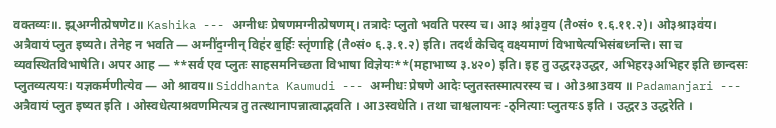वक्तव्यः॥. झ्र्अग्नीत्प्रेषणेट॥ Kashika --- अग्नीधः प्रेषणमग्नीत्प्रेषणम्। तत्रादेः प्लुतो भवति परस्य च। आ३ श्रा॑३व॒य (तै०सं० १.६.११.२)। ओ३श्रा३व॑य। अत्रैवायं प्लुत इष्यते। तेनेह न भवति — अग्नी॑द॒ग्नीन् विह॑र ब॒र्हिः स्तृ॑णाहि (तै०सं० ६.३.१.२) इति। तदर्थं केचिद् वक्ष्यमाणं विभाषेत्यभिसंबध्नन्ति। सा च व्यवस्थितविभाषेति। अपर आह — **सर्व एव प्लुतः साहसमनिच्छता विभाषा विज्ञेयः**(महाभाष्य ३.४२०) इति। इह तु उद्धर३उद्धर, अभिहर३अभिहर इति छान्दसः प्लुतव्यत्ययः। यज्ञकर्मणीत्येव — ओ श्रावय॥ Siddhanta Kaumudi --- अग्नीधः प्रेषणे आदेः प्लुतस्तस्मात्परस्य च । ओ3श्रा3वय ॥ Padamanjari --- अत्रैवायं प्लुत इष्यत इति । ओस्वधेत्याश्रवणमित्यत्र तु तत्स्थानापन्नात्वाद्भवति । आ3स्वधेति । तथा चाश्वलायनः -ठ्नित्याः प्लुतयःऽ इति । उद्धर3 उद्धरेति ।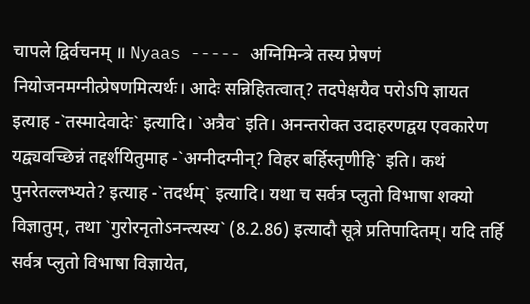चापले द्विर्वचनम् ॥ Nyaas ----- अग्निमिन्त्रे तस्य प्रेषणं नियोजनमग्नीत्प्रेषणमित्यर्थः। आदेः सन्निहितत्वात्? तदपेक्षयैव परोऽपि ज्ञायत इत्याह -`तस्मादेवादेः` इत्यादि। `अत्रैव` इति। अनन्तरोक्त उदाहरणद्वय एवकारेण यद्व्यवच्छिन्नं तद्दर्शयितुमाह -`अग्नीदग्नीन्? विहर बर्हिस्तृणीहि` इति। कथं पुनरेतल्लभ्यते? इत्याह -`तदर्थम्` इत्यादि। यथा च सर्वत्र प्लुतो विभाषा शक्यो विज्ञातुम्, तथा `गुरोरनृतोऽनन्त्यस्य` (8.2.86) इत्यादौ सूत्रे प्रतिपादितम्। यदि तर्हि सर्वत्र प्लुतो विभाषा विज्ञायेत,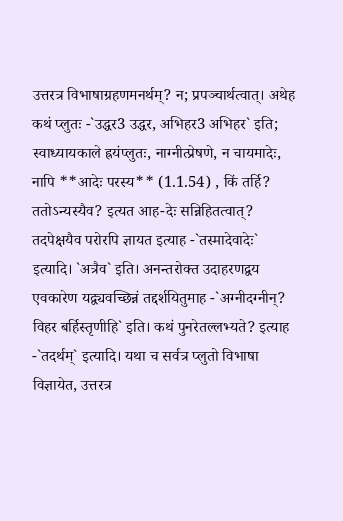उत्तरत्र विभाषाग्रहणमनर्थम्? न; प्रपञ्चार्थत्वात्। अथेह कथं प्लुतः -`उद्धर3 उद्धर, अभिहर3 अभिहर` इति; स्वाध्यायकाले ह्रयंप्लुतः, नाग्नीत्प्रेषणे, न चायमादेः, नापि **आदेः परस्य** (1.1.54) , किं तर्हि? ततोऽन्यस्यैव? इत्यत आह-देः सन्निहितत्वात्? तदपेक्षयैव परोरपि ज्ञायत इत्याह -`तस्मादेवादेः` इत्यादि। `अत्रैव` इति। अनन्तरोक्त उदाहरणद्वय एवकारेण यद्व्यवच्छिन्नं तद्दर्शयितुमाह -`अग्नीदग्नीन्? विहर बर्हिस्तृणीहि` इति। कथं पुनरेतल्लभ्यते? इत्याह -`तदर्थम्` इत्यादि। यथा च सर्वत्र प्लुतो विभाषा विज्ञायेत, उत्तरत्र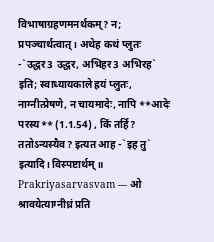विभाषाग्रहणमनर्थकम्? न; प्रपञ्चार्थत्वात्। अथेह कथं प्लुतः -`उद्धर3 उद्धर, अभिहर3 अभिरह` इति; स्वाध्यायकाले ह्रयं प्लुतः, नाग्नीत्प्रेषणे, न चायमादेः, नापि **आदेः परस्य** (1.1.54) , किं तर्हि? ततोऽन्यस्यैव? इत्यत आह -`इह तु` इत्यादि। विस्पष्टार्थम्॥ Prakriyasarvasvam --- ओ श्रावयेत्याग्नीध्रं प्रति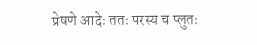प्रेषणे आदेः ततः परस्य च प्लुतः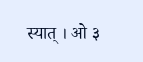स्यात् । ओ ३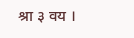श्रा ३ वय ।